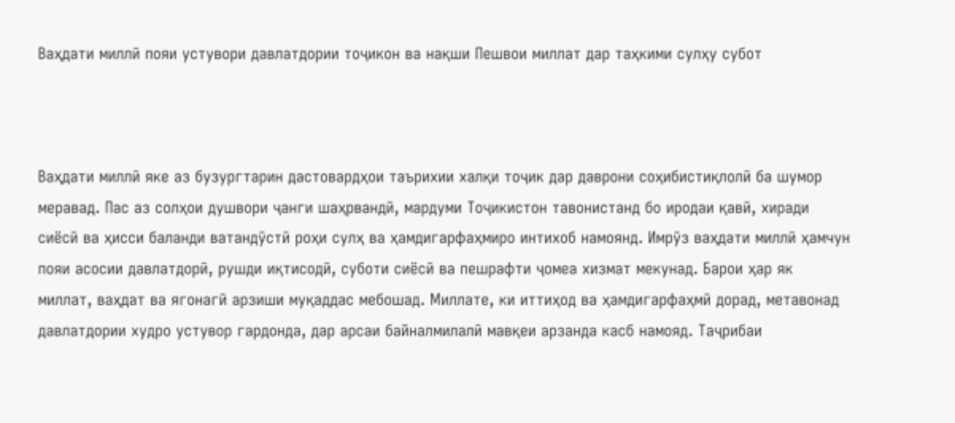Ваҳдати миллӣ пояи устувори давлатдории тоҷикон ва нақши Пешвои миллат дар таҳкими сулҳу субот



Ваҳдати миллӣ яке аз бузургтарин дастовардҳои таърихии халқи тоҷик дар даврони соҳибистиқлолӣ ба шумор меравад. Пас аз солҳои душвори ҷанги шаҳрвандӣ, мардуми Тоҷикистон тавонистанд бо иродаи қавӣ, хиради сиёсӣ ва ҳисси баланди ватандӯстӣ роҳи сулҳ ва ҳамдигарфаҳмиро интихоб намоянд. Имрӯз ваҳдати миллӣ ҳамчун пояи асосии давлатдорӣ, рушди иқтисодӣ, суботи сиёсӣ ва пешрафти ҷомеа хизмат мекунад. Барои ҳар як миллат, ваҳдат ва ягонагӣ арзиши муқаддас мебошад. Миллате, ки иттиҳод ва ҳамдигарфаҳмӣ дорад, метавонад давлатдории худро устувор гардонда, дар арсаи байналмилалӣ мавқеи арзанда касб намояд. Таҷрибаи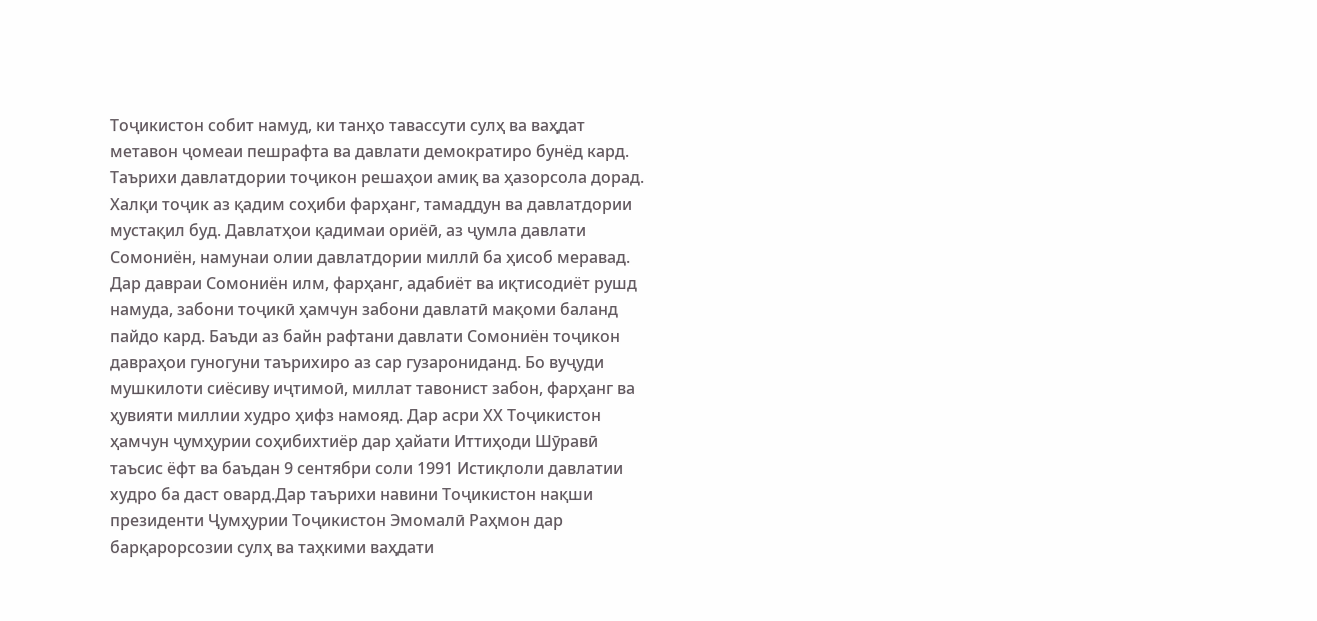Тоҷикистон собит намуд, ки танҳо тавассути сулҳ ва ваҳдат метавон ҷомеаи пешрафта ва давлати демократиро бунёд кард. Таърихи давлатдории тоҷикон решаҳои амиқ ва ҳазорсола дорад. Халқи тоҷик аз қадим соҳиби фарҳанг, тамаддун ва давлатдории мустақил буд. Давлатҳои қадимаи ориёӣ, аз ҷумла давлати Сомониён, намунаи олии давлатдории миллӣ ба ҳисоб меравад. Дар давраи Сомониён илм, фарҳанг, адабиёт ва иқтисодиёт рушд намуда, забони тоҷикӣ ҳамчун забони давлатӣ мақоми баланд пайдо кард. Баъди аз байн рафтани давлати Сомониён тоҷикон давраҳои гуногуни таърихиро аз сар гузарониданд. Бо вуҷуди мушкилоти сиёсиву иҷтимоӣ, миллат тавонист забон, фарҳанг ва ҳувияти миллии худро ҳифз намояд. Дар асри ХХ Тоҷикистон ҳамчун ҷумҳурии соҳибихтиёр дар ҳайати Иттиҳоди Шӯравӣ таъсис ёфт ва баъдан 9 сентябри соли 1991 Истиқлоли давлатии худро ба даст овард.Дар таърихи навини Тоҷикистон нақши президенти Ҷумҳурии Тоҷикистон Эмомалӣ Раҳмон дар барқарорсозии сулҳ ва таҳкими ваҳдати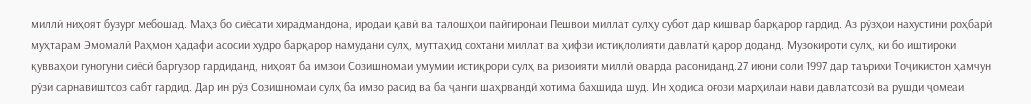миллӣ ниҳоят бузург мебошад. Маҳз бо сиёсати хирадмандона, иродаи қавӣ ва талошҳои пайгиронаи Пешвои миллат сулҳу субот дар кишвар барқарор гардид. Аз рӯзҳои нахустини роҳбарӣ муҳтарам Эмомалӣ Раҳмон ҳадафи асосии худро барқарор намудани сулҳ, муттаҳид сохтани миллат ва ҳифзи истиқлолияти давлатӣ қарор доданд. Музокироти сулҳ, ки бо иштироки қувваҳои гуногуни сиёсӣ баргузор гардиданд, ниҳоят ба имзои Созишномаи умумии истиқрори сулҳ ва ризоияти миллӣ оварда расониданд.27 июни соли 1997 дар таърихи Тоҷикистон ҳамчун рӯзи сарнавиштсоз сабт гардид. Дар ин рӯз Созишномаи сулҳ ба имзо расид ва ба ҷанги шаҳрвандӣ хотима бахшида шуд. Ин ҳодиса оғози марҳилаи нави давлатсозӣ ва рушди ҷомеаи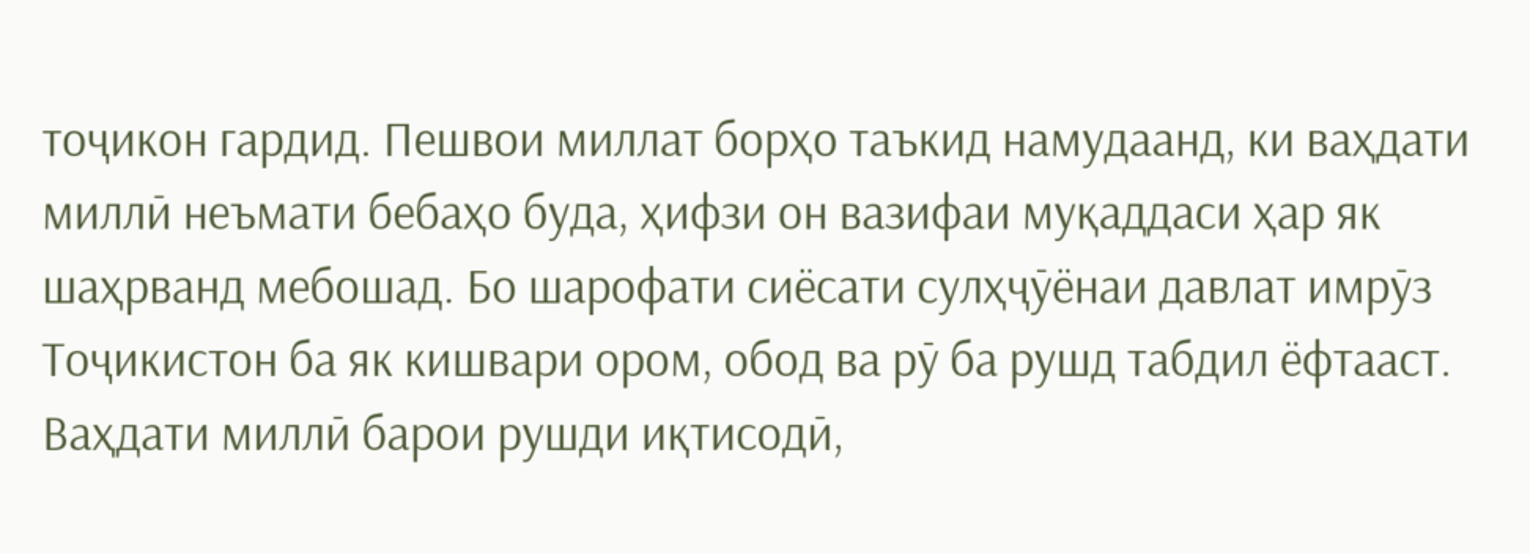тоҷикон гардид. Пешвои миллат борҳо таъкид намудаанд, ки ваҳдати миллӣ неъмати бебаҳо буда, ҳифзи он вазифаи муқаддаси ҳар як шаҳрванд мебошад. Бо шарофати сиёсати сулҳҷӯёнаи давлат имрӯз Тоҷикистон ба як кишвари ором, обод ва рӯ ба рушд табдил ёфтааст. Ваҳдати миллӣ барои рушди иқтисодӣ,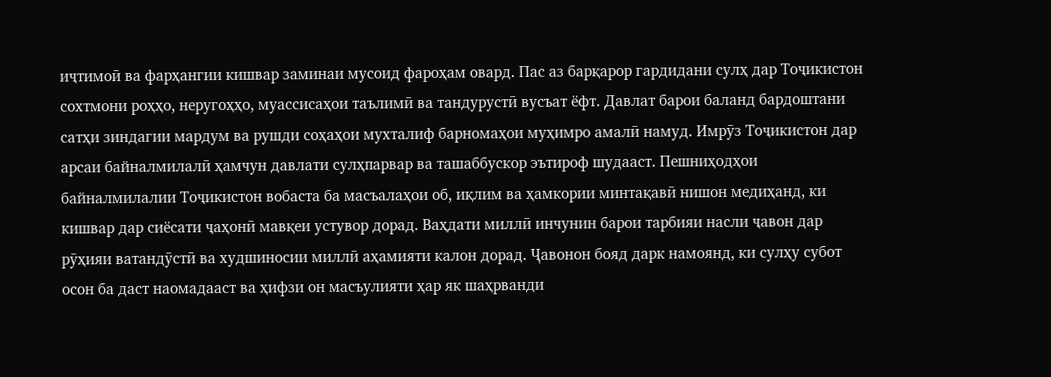иҷтимоӣ ва фарҳангии кишвар заминаи мусоид фароҳам овард. Пас аз барқарор гардидани сулҳ дар Тоҷикистон сохтмони роҳҳо, неругоҳҳо, муассисаҳои таълимӣ ва тандурустӣ вусъат ёфт. Давлат барои баланд бардоштани сатҳи зиндагии мардум ва рушди соҳаҳои мухталиф барномаҳои муҳимро амалӣ намуд. Имрӯз Тоҷикистон дар арсаи байналмилалӣ ҳамчун давлати сулҳпарвар ва ташаббускор эътироф шудааст. Пешниҳодҳои байналмилалии Тоҷикистон вобаста ба масъалаҳои об, иқлим ва ҳамкории минтақавӣ нишон медиҳанд, ки кишвар дар сиёсати ҷаҳонӣ мавқеи устувор дорад. Ваҳдати миллӣ инчунин барои тарбияи насли ҷавон дар рӯҳияи ватандӯстӣ ва худшиносии миллӣ аҳамияти калон дорад. Ҷавонон бояд дарк намоянд, ки сулҳу субот осон ба даст наомадааст ва ҳифзи он масъулияти ҳар як шаҳрванди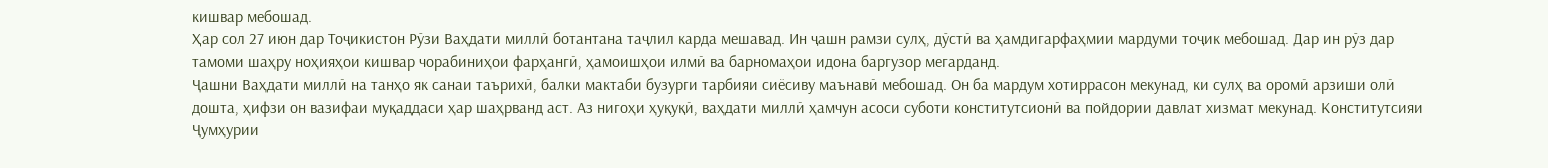кишвар мебошад.
Ҳар сол 27 июн дар Тоҷикистон Рӯзи Ваҳдати миллӣ ботантана таҷлил карда мешавад. Ин ҷашн рамзи сулҳ, дӯстӣ ва ҳамдигарфаҳмии мардуми тоҷик мебошад. Дар ин рӯз дар тамоми шаҳру ноҳияҳои кишвар чорабиниҳои фарҳангӣ, ҳамоишҳои илмӣ ва барномаҳои идона баргузор мегарданд.
Ҷашни Ваҳдати миллӣ на танҳо як санаи таърихӣ, балки мактаби бузурги тарбияи сиёсиву маънавӣ мебошад. Он ба мардум хотиррасон мекунад, ки сулҳ ва оромӣ арзиши олӣ дошта, ҳифзи он вазифаи муқаддаси ҳар шаҳрванд аст. Аз нигоҳи ҳуқуқӣ, ваҳдати миллӣ ҳамчун асоси суботи конститутсионӣ ва пойдории давлат хизмат мекунад. Конститутсияи Ҷумҳурии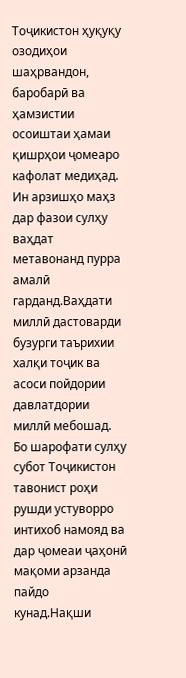Тоҷикистон ҳуқуқу озодиҳои шаҳрвандон, баробарӣ ва ҳамзистии осоиштаи ҳамаи қишрҳои ҷомеаро кафолат медиҳад. Ин арзишҳо маҳз дар фазои сулҳу ваҳдат метавонанд пурра амалӣ гарданд.Ваҳдати миллӣ дастоварди бузурги таърихии халқи тоҷик ва асоси пойдории давлатдории миллӣ мебошад. Бо шарофати сулҳу субот Тоҷикистон тавонист роҳи рушди устуворро интихоб намояд ва дар ҷомеаи ҷаҳонӣ мақоми арзанда пайдо кунад.Нақши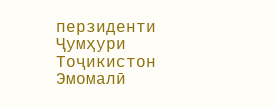перзиденти Ҷумҳури Тоҷикистон Эмомалӣ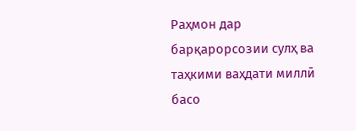Раҳмон дар барқарорсозии сулҳ ва таҳкими ваҳдати миллӣ басо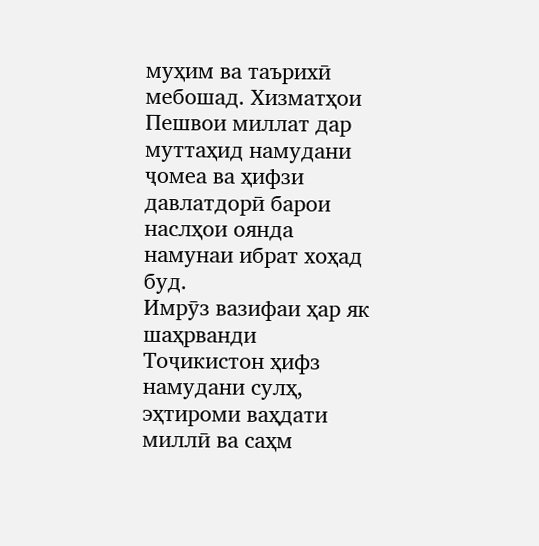муҳим ва таърихӣ мебошад. Хизматҳои Пешвои миллат дар муттаҳид намудани ҷомеа ва ҳифзи давлатдорӣ барои наслҳои оянда намунаи ибрат хоҳад буд.
Имрӯз вазифаи ҳар як шаҳрванди Тоҷикистон ҳифз намудани сулҳ, эҳтироми ваҳдати миллӣ ва саҳм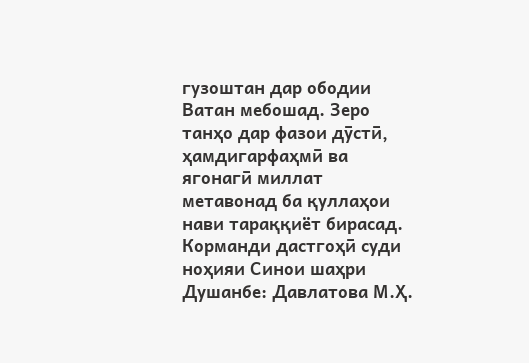гузоштан дар ободии Ватан мебошад. Зеро танҳо дар фазои дӯстӣ, ҳамдигарфаҳмӣ ва ягонагӣ миллат метавонад ба қуллаҳои нави тараққиёт бирасад.
Корманди дастгоҳӣ суди
ноҳияи Синои шаҳри Душанбе: Давлатова М.Ҳ.